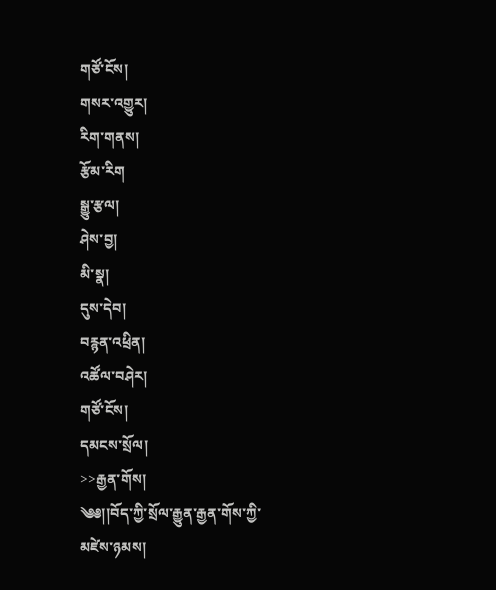གཙོ་ངོས།
གསར་འགྱུར།
རིག་གནས།
རྩོམ་རིག
སྒྱུ་རྩལ།
ཤེས་བྱ།
མི་སྣ།
དུས་དེབ།
བརྙན་འཕྲིན།
འཚོལ་བཤེར།
གཙོ་ངོས།
དམངས་སྲོལ།
>>རྒྱན་གོས།
༄༅།།བོད་ཀྱི་སྲོལ་རྒྱུན་རྒྱན་གོས་ཀྱི་མཛེས་ཉམས།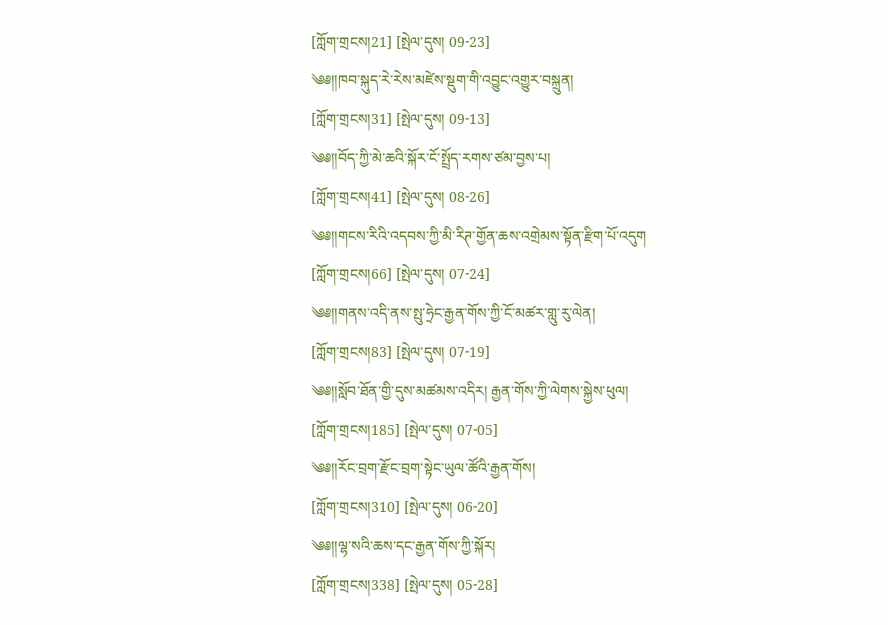[ཀློག་གྲངས།21] [སྤེལ་དུས། 09-23]
༄༅།།ཁབ་སྐུད་རེ་རེས་མཛེས་སྡུག་གི་འབྱུང་འགྱུར་བསྐྲུན།
[ཀློག་གྲངས།31] [སྤེལ་དུས། 09-13]
༄༅།།བོད་ཀྱི་མེ་ཆའི་སྐོར་ངོ་སྤྲོད་རགས་ཙམ་བྱས་པ།
[ཀློག་གྲངས།41] [སྤེལ་དུས། 08-26]
༄༅།།གངས་རིའི་འདབས་ཀྱི་མི་རིཊ་གྱོན་ཆས་འགྲེམས་སྟོན་རྫིག་པོ་འདུག
[ཀློག་གྲངས།66] [སྤེལ་དུས། 07-24]
༄༅།།གནས་འདི་ནས་སྤུ་ཧྲེང་རྒྱན་གོས་ཀྱི་ངོ་མཚར་གླུ་རུ་ལེན།
[ཀློག་གྲངས།83] [སྤེལ་དུས། 07-19]
༄༅།།སློབ་ཐོན་གྱི་དུས་མཚམས་འདིར། རྒྱན་གོས་ཀྱི་ལེགས་སྐྱེས་ཕུལ།
[ཀློག་གྲངས།185] [སྤེལ་དུས། 07-05]
༄༅།།རོང་བྲག་རྫོང་བྲག་སྟེང་ཡུལ་ཚོའི་རྒྱན་གོས།
[ཀློག་གྲངས།310] [སྤེལ་དུས། 06-20]
༄༅།།ལྷ་སའི་ཆས་དང་རྒྱན་གོས་ཀྱི་སྐོར།
[ཀློག་གྲངས།338] [སྤེལ་དུས། 05-28]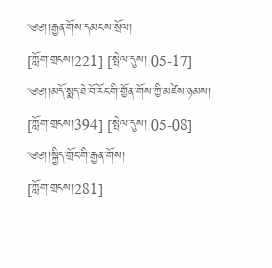༄༅།།རྒྱན་གོས་དམངས་སྲོལ།
[ཀློག་གྲངས།221] [སྤེལ་དུས། 05-17]
༄༅།།མདོ་སྨད་ཐེ་བོ་རོང་གི་གྱོན་གོས་ཀྱི་མཛེས་ཉམས།
[ཀློག་གྲངས།394] [སྤེལ་དུས། 05-08]
༄༅།།སྐྱིད་གྲོང་གི་རྒྱན་གོས།
[ཀློག་གྲངས།281]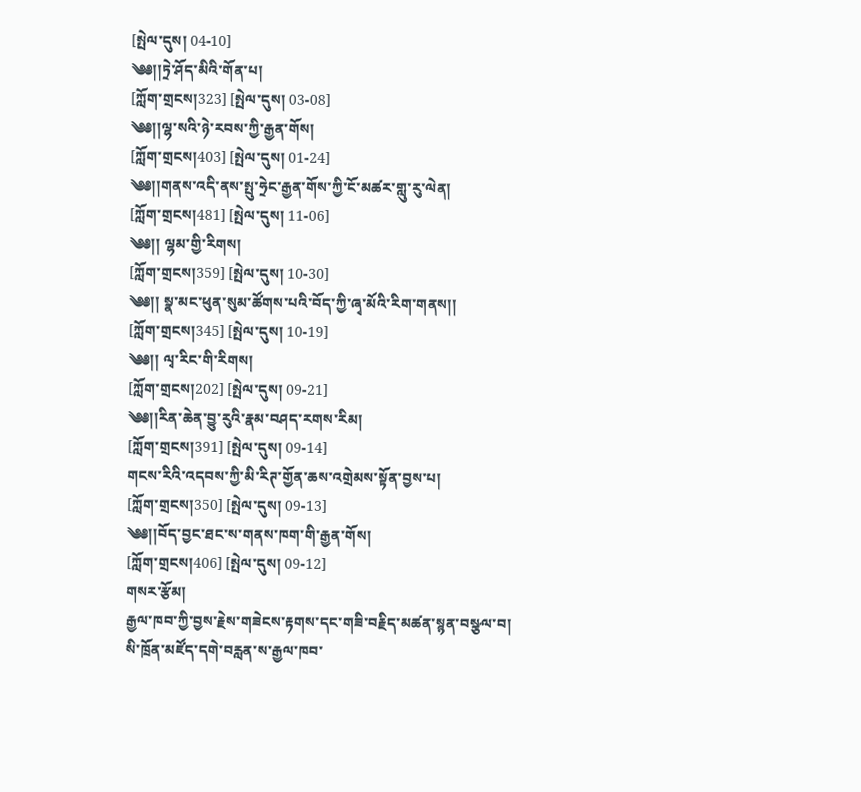[སྤེལ་དུས། 04-10]
༄༅།།ཏྲེ་ཤོད་མིའི་གོན་པ།
[ཀློག་གྲངས།323] [སྤེལ་དུས། 03-08]
༄༅།།ལྷ་སའི་ཉེ་རབས་ཀྱི་རྒྱན་གོས།
[ཀློག་གྲངས།403] [སྤེལ་དུས། 01-24]
༄༅།།གནས་འདི་ནས་སྤུ་ཧྲེང་རྒྱན་གོས་ཀྱི་ངོ་མཚར་གླུ་རུ་ལེན།
[ཀློག་གྲངས།481] [སྤེལ་དུས། 11-06]
༄༅།། ལྷམ་གྱི་རིགས།
[ཀློག་གྲངས།359] [སྤེལ་དུས། 10-30]
༄༅།། སྣ་མང་ཕུན་སུམ་ཚོགས་པའི་བོད་ཀྱི་ཞྭ་མོའི་རིག་གནས།།
[ཀློག་གྲངས།345] [སྤེལ་དུས། 10-19]
༄༅།། ལྭ་རིང་གི་རིགས།
[ཀློག་གྲངས།202] [སྤེལ་དུས། 09-21]
༄༅།།རིན་ཆེན་བྱུ་རུའི་རྣམ་བཤད་རགས་རིམ།
[ཀློག་གྲངས།391] [སྤེལ་དུས། 09-14]
གངས་རིའི་འདབས་ཀྱི་མི་རིཊ་གྱོན་ཆས་འགྲེམས་སྟོན་བྱས་པ།
[ཀློག་གྲངས།350] [སྤེལ་དུས། 09-13]
༄༅།།བོད་བྱང་ཐང་ས་གནས་ཁག་གི་རྒྱན་གོས།
[ཀློག་གྲངས།406] [སྤེལ་དུས། 09-12]
གསར་རྩོམ།
རྒྱལ་ཁབ་ཀྱི་བྱས་རྗེས་གཟེངས་རྟགས་དང་གཟི་བརྗིད་མཚན་སྙན་བསྩལ་བ།
སི་ཁྲོན་མཛོད་དགེ་བརླན་ས་རྒྱལ་ཁབ་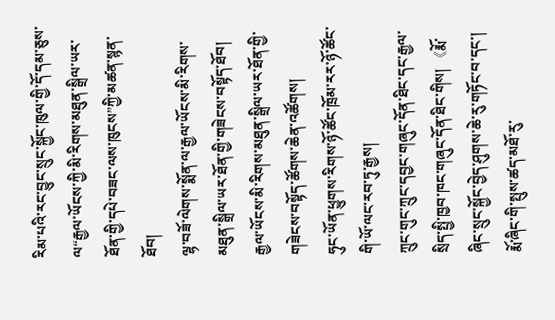རིམ་པའི་རང་བྱུང་སྲུང་སྐྱོང་ཁུལ་གྱི་དོ་དམ་ཅུས་ལ“རྒྱལ་ཡོངས་ཀྱི་མི་རིགས་མཐུན་སྒྲིལ་ཡར་ཐོན་གྱི་དཔེ་བཟང་ལས་ཁུངས”ཀྱི་མཚན་སྙན་ཐོབ།
ལྷ་བཟོ་ལེགས་སྨོན་ལ་རྒྱལ་ཡོངས་མི་རིགས་མཐུན་སྒྲིལ་ཡར་ཐོན་གྱི་གཟེངས་བསྟོད་ཐོབ།
རྒྱལ་ཡོངས་མི་རིགས་མཐུན་སྒྲིལ་ཡར་ཐོན་གྱི་གཟེངས་བསྟོད་ཚོགས་ཆེན་འཚོགས།
ཧུང་ཡོན་ཕྱུགས་རིགས་ཉོ་ཚོང་ཁྲོམ་རར་ཉོ་ཚོང་གི་ཡོ་ལང་རབ་ཏུ་རྒྱས།
ཀྲུང་གུང་ཀྲུང་དབྱང་གཞུང་དོན་ཐིང་དང་རྒྱལ་སྲིད་སྤྱི་ཁྱབ་ཁང་གཞུང་དོན་ཐིང་གིས། 《རྨོ་ཞིང་སྲུང་སྐྱོང་བྱེད་ཤུགས་ཆེ་རུ་གཏོང་བ་དང་། རྨོ་ཞིང་གི་སྤུས་ཚད་མཐོ་རུ་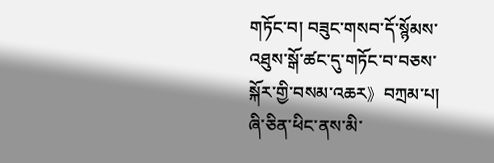གཏོང་བ། བཟུང་གསབ་དོ་སྙོམས་འཐུས་སྒོ་ཚང་དུ་གཏོང་བ་བཅས་སྐོར་གྱི་བསམ་འཆར》བཀྲམ་པ།
ཞི་ཅིན་ཕིང་ནས་མི་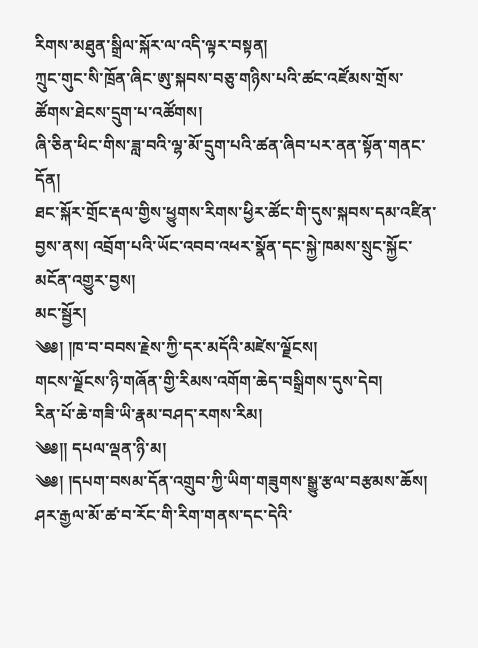རིགས་མཐུན་སྒྲིལ་སྐོར་ལ་འདི་ལྟར་བསྟན།
ཀྲུང་གུང་སི་ཁྲོན་ཞིང་ཨུ་སྐབས་བཅུ་གཉིས་པའི་ཚང་འཛོམས་གྲོས་ཚོགས་ཐེངས་དྲུག་པ་འཚོགས།
ཞི་ཅིན་ཕིང་གིས་ཟླ་བའི་ལྷ་མོ་དྲུག་པའི་ཚན་ཞིབ་པར་ནན་སྟོན་གནང་དོན།
ཐང་སྐོར་གྲོང་རྡལ་གྱིས་ཕྱུགས་རིགས་ཕྱིར་ཚོང་གི་དུས་སྐབས་དམ་འཛིན་བྱས་ནས། འབྲོག་པའི་ཡོང་འབབ་འཕར་སྣོན་དང་སྐྱེ་ཁམས་སྲུང་སྐྱོང་མངོན་འགྱུར་བྱས།
མང་སྦྱོར།
༄༅། །ཁ་བ་བབས་རྗེས་ཀྱི་དར་མདོའི་མཛེས་ལྗོངས།
གངས་ལྗོངས་ཉི་གཞོན་གྱི་རིམས་འགོག་ཆེད་བསྒྲིགས་དུས་དེབ།
རིན་པོ་ཆེ་གཟི་ཡི་རྣམ་བཤད་རགས་རིམ།
༄༅།། དཔལ་ལྡན་ཉི་མ།
༄༅། །དཔག་བསམ་དོན་འགྲུབ་ཀྱི་ཡིག་གཟུགས་སྒྱུ་རྩལ་བརྩམས་ཆོས།
ཤར་རྒྱལ་མོ་ཚ་བ་རོང་གི་རིག་གནས་དང་དེའི་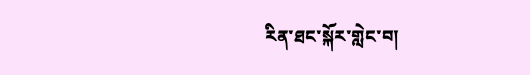རིན་ཐང་སྐོར་གླེང་བ།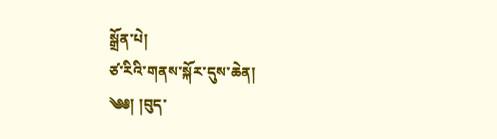སྒྲོན་པེ།
ཙ་རིའི་གནས་སྐོར་དུས་ཆེན།
༄༅། །བུད་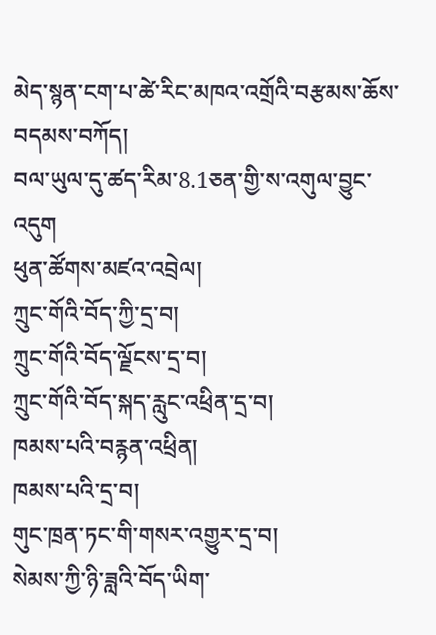མེད་སྙན་ངག་པ་ཚེ་རིང་མཁའ་འགྲོའི་བརྩམས་ཆོས་བདམས་བཀོད།
བལ་ཡུལ་དུ་ཚད་རིམ་8.1ཅན་གྱི་ས་འགུལ་བྱུང་འདུག
ཕུན་ཚོགས་མཛའ་འབྲེལ།
ཀྲུང་གོའི་བོད་ཀྱི་དྲ་བ།
ཀྲུང་གོའི་བོད་ལྗོངས་དྲ་བ།
ཀྲུང་གོའི་བོད་སྐད་རླུང་འཕྲིན་དྲ་བ།
ཁམས་པའི་བརྙན་འཕྲིན།
ཁམས་པའི་དྲ་བ།
གུང་ཁྲན་ཏང་གི་གསར་འགྱུར་དྲ་བ།
སེམས་ཀྱི་ཉི་ཟླའི་བོད་ཡིག་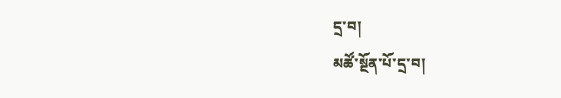དྲ་བ།
མཚོ་སྔོན་པོ་དྲ་བ།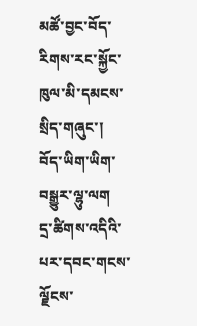མཚོ་བྱང་བོད་རིགས་རང་སྐྱོང་ཁུལ་མི་དམངས་སྲིད་གཞུང་།
བོད་ཡིག་ཡིག་བསྒྱུར་ལྷུ་ལག
དྲ་ཚིགས་འདིའི་པར་དབང་གངས་ལྗོངས་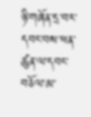ཉི་གཞོན་དྲ་བར་དབང་བས་ཕན་ཚུན་ལ་དབང་བཅོལ་མ་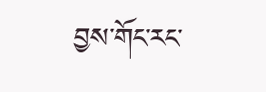བྱས་གོང་རང་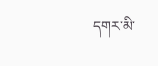དགར་མི་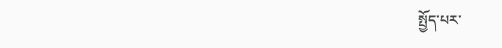སྤྱོད་པར་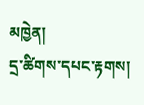མཁྱེན།
དྲ་ཚིགས་དཔང་རྟགས།